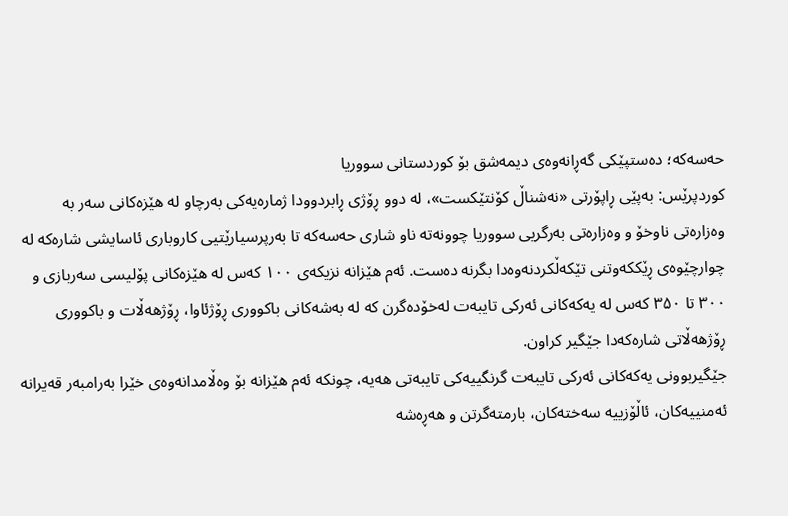حەسەکە؛ دەستپێکی گەڕانەوەی دیمەشق بۆ کوردستانی سووریا
کوردپرێس: بەپێی ڕاپۆرتی «نەشناڵ کۆنتێکست»، لە دوو ڕۆژی ڕابردوودا ژمارەیەکی بەرچاو لە هێزەکانی سەر بە وەزارەتی ناوخۆ و وەزارەتی بەرگریی سووریا چوونەتە ناو شاری حەسەکە تا بەرپرسیارێتیی کاروباری ئاسایشی شارەکە لە چوارچێوەی ڕێککەوتنی تێکەڵکردنەوەدا بگرنە دەست. ئەم هێزانە نزیکەی ۱۰۰ کەس لە هێزەکانی پۆلیسی سەربازی و ۳۰۰ تا ۳۵۰ کەس لە یەکەکانی ئەرکی تایبەت لەخۆدەگرن کە لە بەشەکانی باکووری ڕۆژئاوا، ڕۆژهەڵات و باکووری ڕۆژهەڵاتی شارەکەدا جێگیر کراون.
جێگیربوونی یەکەکانی ئەرکی تایبەت گرنگییەکی تایبەتی هەیە، چونکە ئەم هێزانە بۆ وەڵامدانەوەی خێرا بەرامبەر قەیرانە ئەمنییەکان، ئاڵۆزییە سەختەکان، بارمتەگرتن و هەڕەشە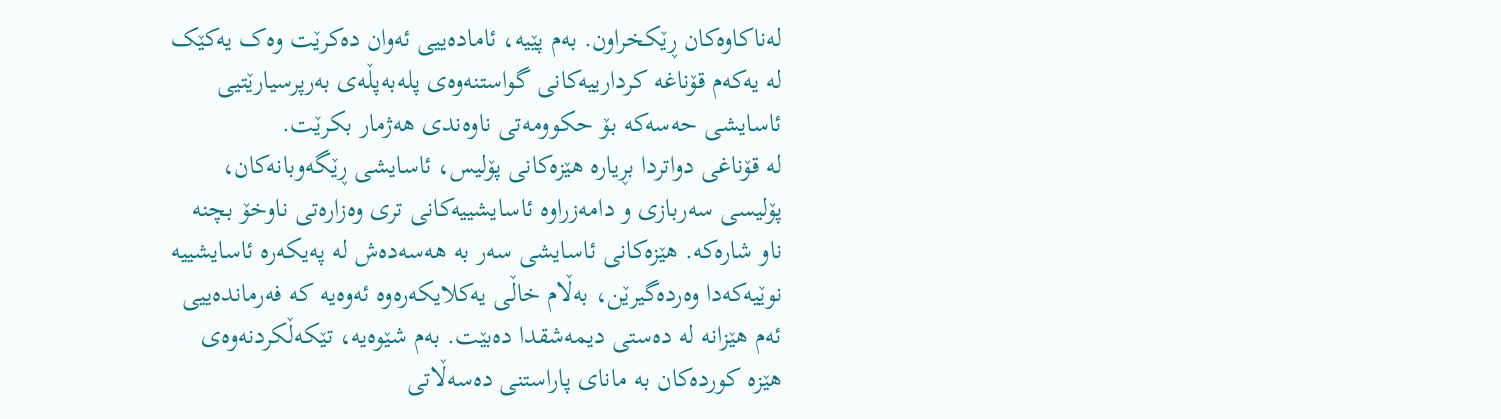لەناکاوەکان ڕێکخراون. بەم پێیە، ئامادەییی ئەوان دەکرێت وەک یەکێک لە یەکەم قۆناغە کردارییەکانی گواستنەوەی پلەبەپڵەی بەرپرسیارێتیی ئاسایشی حەسەکە بۆ حکوومەتی ناوەندی هەژمار بکرێت.
لە قۆناغی دواتردا بڕیارە هێزەکانی پۆلیس، ئاسایشی ڕێگەوبانەکان، پۆلیسی سەربازی و دامەزراوە ئاسایشییەکانی تری وەزارەتی ناوخۆ بچنە ناو شارەکە. هێزەکانی ئاسایشی سەر بە هەسەدەش لە پەیکەرە ئاسایشییە نوێیەکەدا وەردەگیرێن، بەڵام خاڵی یەکلایکەرەوە ئەوەیە کە فەرماندەییی ئەم هێزانە لە دەستی دیمەشقدا دەبێت. بەم شێوەیە، تێکەڵکردنەوەی هێزە کوردەکان بە مانای پاراستنی دەسەڵاتی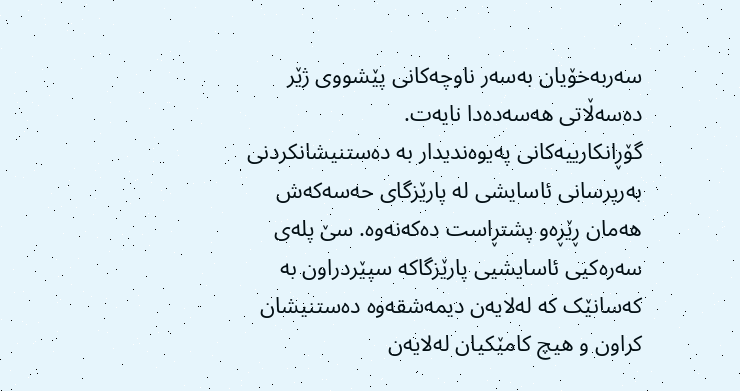سەربەخۆیان بەسەر ناوچەکانی پێشووی ژێر دەسەڵاتی هەسەدەدا نایەت.
گۆڕانکارییەکانی پەیوەندیدار بە دەستنیشانکردنی بەرپرسانی ئاسایشی لە پارێزگای حەسەکەش هەمان ڕێڕەو پشتڕاست دەکەنەوە. سێ پلەی سەرەکیی ئاسایشیی پارێزگاکە سپێردراون بە کەسانێک کە لەلایەن دیمەشقەوە دەستنیشان کراون و هیچ کامێکیان لەلایەن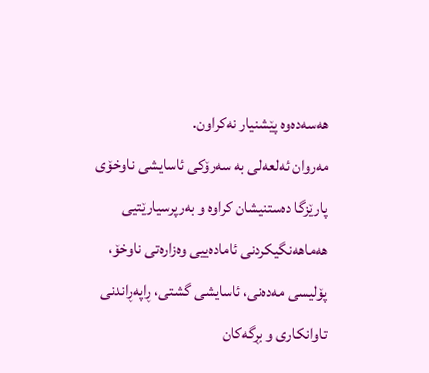هەسەدەوە پێشنیار نەکراون.
مەروان ئەلعەلی بە سەرۆکی ئاسایشی ناوخۆی پارێزگا دەستنیشان کراوە و بەرپرسیارێتیی هەماهەنگیکردنی ئامادەییی وەزارەتی ناوخۆ، پۆلیسی مەدەنی، ئاسایشی گشتی، ڕاپەڕاندنی تاوانکاری و بڕگەکان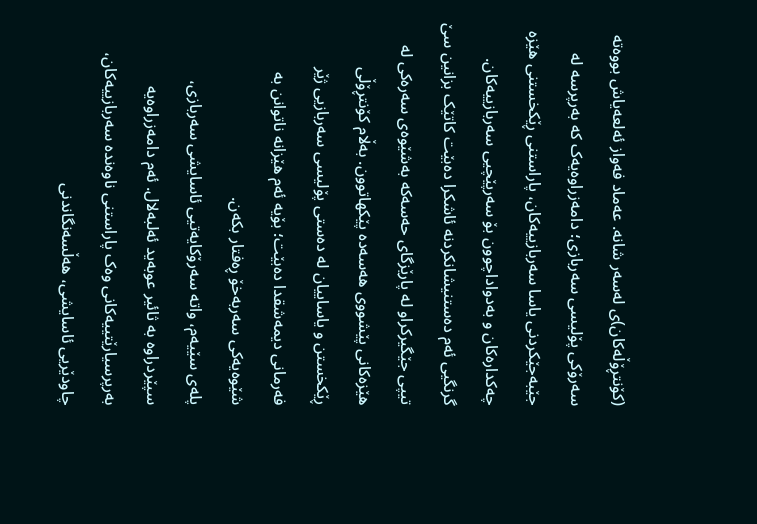(کۆنتڕۆڵەکان)ی لەسەر شانە. عەماد فەواز ئەلعەیاش بووەتە سەرۆکی پۆلیسی سەربازی؛ دامەزراوەیەک کە بەرپرسە لە جێبەجێکردنی یاسا سەربازییەکان، پاراستنی ڕێکخستنی هێزە چەکدارەکان و بەدواداچوون بۆ سەرپێچیی سەربازییەکان.
گرنگیی ئەم دەستنیشانکردنە ئاشکرا دەبێت کاتێک بزانین سێ تیپی جێگیرکراو لە پارێزگای حەسەکە بەشێوەی سەرەکی لە هێزەکانی پێشووی هەسەدە پێکهاتوون. بەڵام کۆنتڕۆڵی ڕێکخستن و یاساییان لە دەستی پۆلیسی سەربازیی ژێر فەرمانی دیمەشقدا دەبێت؛ بۆیە ئەم هێزانە ناتوانن بە شێوەیەکی سەربەخۆ ڕەفتار بکەن.
پلەی سێیەم، واتە سەرۆکایەتیی ئاسایشی سەربازی، سپێردراوە بە ثائیر عوبەید ئەلبەلال. ئەم دامەزراوەیە بەرپرسیارێتییەکانی وەک پاراستنی ناوەندە سەربازییەکان، چاودێریی ئاسایشی، هەڵسەنگاندنی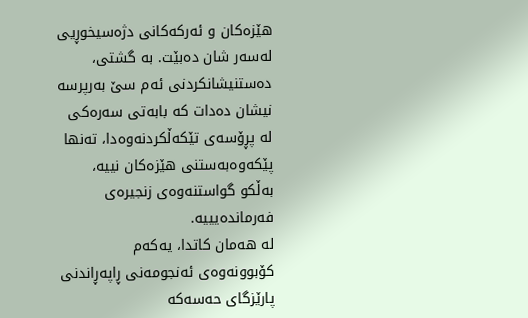هێزەکان و ئەرکەکانی دژەسیخوڕیی لەسەر شان دەبێت. بە گشتی، دەستنیشانکردنی ئەم سێ بەرپرسە نیشان دەدات کە بابەتی سەرەکی لە پڕۆسەی تێکەڵکردنەوەدا، تەنها پێکەوەبەستنی هێزەکان نییە، بەڵکو گواستنەوەی زنجیرەی فەرماندەیییە.
لە هەمان کاتدا، یەکەم کۆبوونەوەی ئەنجومەنی ڕاپەڕاندنی پارێزگای حەسەکە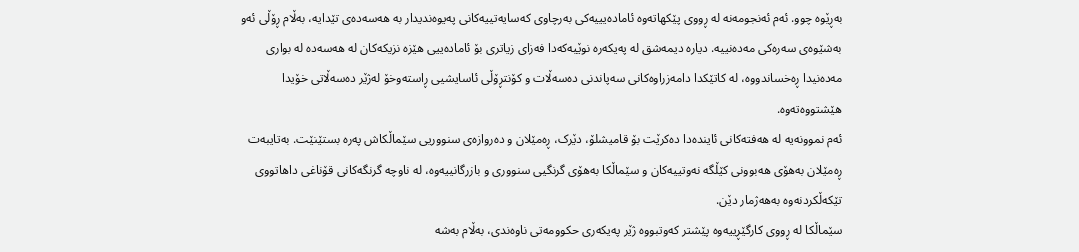بەڕێوە چوو. ئەم ئەنجومەنە لە ڕووی پێکهاتەوە ئامادەیییەکی بەرچاوی کەسایەتییەکانی پەیوەندیدار بە هەسەدەی تێدایە، بەڵام ڕۆڵی ئەو بەشێوەی سەرەکی مەدەنییە. دیارە دیمەشق لە پەیکەرە نوێیەکەدا فەزای زیاتری بۆ ئامادەییی هێزە نزیکەکان لە هەسەدە لە بواری مەدەنیدا ڕەخساندووە، لە کاتێکدا دامەزراوەکانی سەپاندنی دەسەڵات و کۆنتڕۆڵی ئاسایشیی ڕاستەوخۆ لەژێر دەسەڵاتی خۆیدا هێشتووەتەوە.
ئەم نموونەیە لە هەفتەکانی ئایندەدا دەکرێت بۆ قامیشلۆ، دێرک، ڕەمێلان و دەروازەی سنووریی سێماڵکاش پەرە بستێنێت. بەتایبەت ڕەمێلان بەهۆی هەبوونی کێڵگە نەوتییەکان و سێماڵکا بەهۆی گرنگیی سنووری و بازرگانییەوە، لە ناوچە گرنگەکانی قۆناغی داهاتووی تێکەڵکردنەوە بەهەژمار دێن.
سێماڵکا لە ڕووی کارگێڕییەوە پێشتر کەوتبووە ژێر پەیکەری حکوومەتی ناوەندی، بەڵام بەشە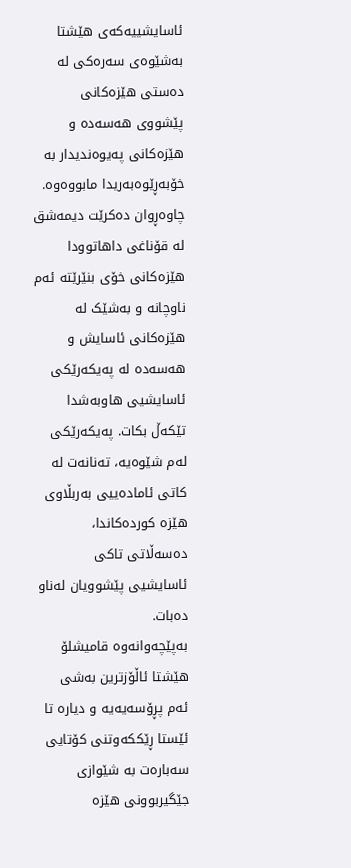ئاسایشییەکەی هێشتا بەشێوەی سەرەکی لە دەستی هێزەکانی پێشووی هەسەدە و هێزەکانی پەیوەندیدار بە خۆبەڕێوەبەریدا مابووەوە. چاوەڕوان دەکرێت دیمەشق لە قۆناغی داهاتوودا هێزەکانی خۆی بنێرێتە ئەم ناوچانە و بەشێک لە هێزەکانی ئاسایش و هەسەدە لە پەیکەرێکی ئاسایشیی هاوبەشدا تێکەڵ بکات. پەیکەرێکی لەم شێوەیە، تەنانەت لە کاتی ئامادەییی بەربڵاوی هێزە کوردەکاندا، دەسەڵاتی تاکی ئاسایشیی پێشوویان لەناو دەبات.
بەپێچەوانەوە قامیشلۆ هێشتا ئاڵۆزترین بەشی ئەم پڕۆسەیەیە و دیارە تا ئێستا ڕێککەوتنی کۆتایی سەبارەت بە شێوازی جێگیربوونی هێزە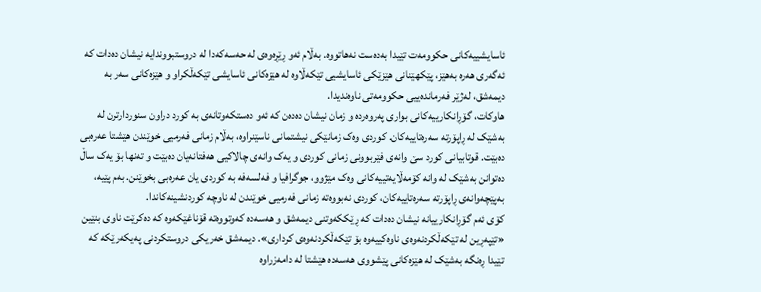ئاسایشییەکانی حکوومەت تێیدا بەدەست نەهاتووە. بەڵام ئەو ڕێڕەوەی لە حەسەکەدا لە دروستبووندایە نیشان دەدات کە ئەگەری هەرە بەهێز، پێکهێنانی هێزێکی ئاسایشیی تێکەڵاوە لە هێزەکانی ئاسایشی تێکەڵکراو و هێزەکانی سەر بە دیمەشق، لەژێر فەرماندەییی حکوومەتی ناوەندیدا.
هاوکات، گۆڕانکارییەکانی بواری پەروەردە و زمان نیشان دەدەن کە ئەو دەستکەوتانەی بە کورد دراون سنوردارترن لە بەشێک لە ڕاپۆرتە سەرەتاییەکان. کوردی وەک زمانێکی نیشتمانی ناسێنراوە، بەڵام زمانی فەرمیی خوێندن هێشتا عەرەبی دەبێت. قوتابیانی کورد سێ وانەی فێربوونی زمانی کوردی و یەک وانەی چالاکیی هەفتانەیان دەبێت و تەنها بۆ یەک ساڵ دەتوانن بەشێک لە وانە کۆمەڵایەتییەکانی وەک مێژوو، جوگرافیا و فەلسەفە بە کوردی یان عەرەبی بخوێنن. بەم پێیە، بەپێچەوانەی ڕاپۆرتە سەرەتاییەکان، کوردی نەبووەتە زمانی فەرمیی خوێندن لە ناوچە کوردنشینەکاندا.
کۆی ئەم گۆڕانکارییانە نیشان دەدات کە ڕێککەوتنی دیمەشق و هەسەدە کەوتووەتە قۆناغێکەوە کە دەکرێت ناوی بنێین «تێپەڕین لە تێکەڵکردنەوەی ناوەکییەوە بۆ تێکەڵکردنەوەی کرداری». دیمەشق خەریکی دروستکردنی پەیکەرێکە کە تێیدا ڕەنگە بەشێک لە هێزەکانی پێشووی هەسەدە هێشتا لە دامەزراوە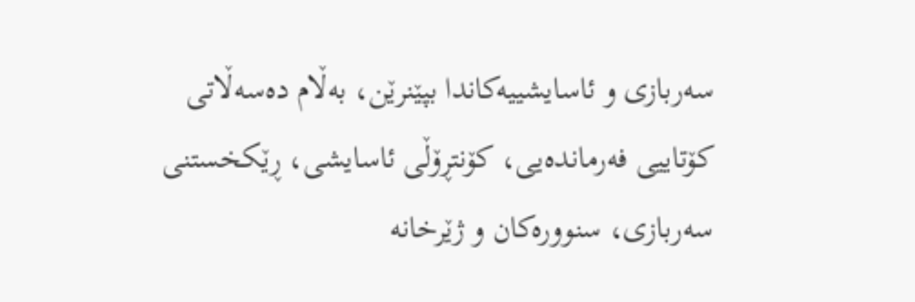سەربازی و ئاسایشییەکاندا بپێنرێن، بەڵام دەسەڵاتی کۆتاییی فەرماندەیی، کۆنتڕۆڵی ئاسایشی، ڕێکخستنی سەربازی، سنوورەکان و ژێرخانە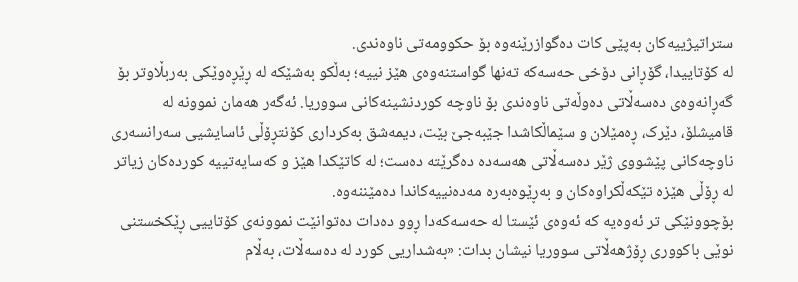ستراتیژییەکان بەپێی کات دەگوازرێنەوە بۆ حکوومەتی ناوەندی.
لە کۆتاییدا، گۆڕانی دۆخی حەسەکە تەنها گواستنەوەی هێز نییە؛ بەڵکو بەشێکە لە ڕێڕەوێکی بەربڵاوتر بۆ گەڕانەوەی دەسەڵاتی دەوڵەتی ناوەندی بۆ ناوچە کوردنشینەکانی سووریا. ئەگەر هەمان نموونە لە قامیشلۆ، دێرک، ڕەمێلان و سێماڵکاشدا جێبەجێ بێت، دیمەشق بەکرداری کۆنتڕۆڵی ئاسایشیی سەرانسەری ناوچەکانی پێشووی ژێر دەسەڵاتی هەسەدە دەگرێتە دەست؛ لە کاتێکدا هێز و کەسایەتییە کوردەکان زیاتر لە ڕۆڵی هێزە تێکەڵکراوەکان و بەڕێوەبەرە مەدەنییەکاندا دەمێننەوە.
بۆچوونێکی تر ئەوەیە کە ئەوەی ئێستا لە حەسەکەدا ڕوو دەدات دەتوانێت نموونەی کۆتاییی ڕێکخستنی نوێی باکووری ڕۆژهەڵاتی سووریا نیشان بدات: «بەشداریی کورد لە دەسەڵات، بەڵام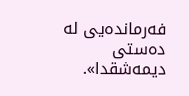فەرماندەیی لە دەستی دیمەشقدا».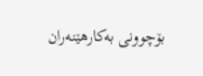بۆچوونی بەکارهێنەران